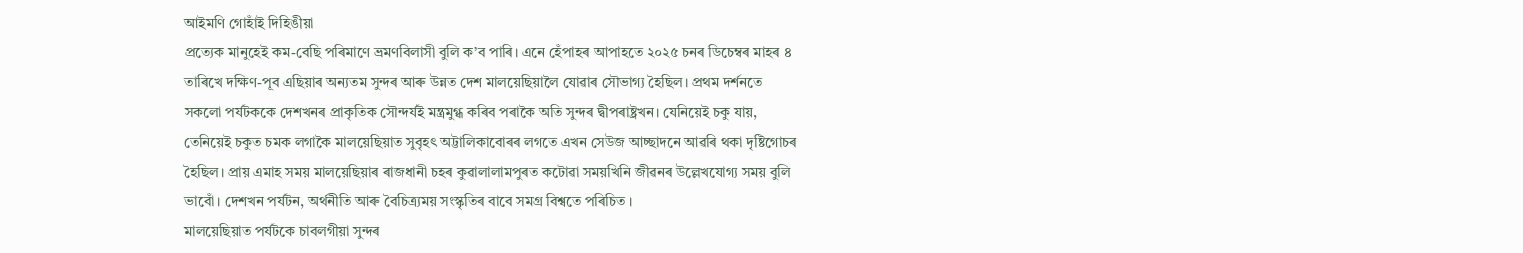আইমণি গোহাঁই দিহিঙীয়া
প্রত্যেক মানুহেই কম-বেছি পৰিমাণে ভ্ৰমণবিলাসী বুলি ক’ব পাৰি। এনে হেঁপাহৰ আপাহতে ২০২৫ চনৰ ডিচেম্বৰ মাহৰ ৪ তাৰিখে দক্ষিণ-পূব এছিয়াৰ অন্যতম সুন্দৰ আৰু উন্নত দেশ মালয়েছিয়ালৈ যোৱাৰ সৌভাগ্য হৈছিল। প্ৰথম দৰ্শনতে সকলো পর্যটককে দেশখনৰ প্ৰাকৃতিক সৌন্দৰ্যই মন্ত্রমুগ্ধ কৰিব পৰাকৈ অতি সুন্দৰ দ্বীপৰাষ্ট্ৰখন। যেনিয়েই চকু যায়, তেনিয়েই চকুত চমক লগাকৈ মালয়েছিয়াত সুবৃহৎ অট্টালিকাবোৰৰ লগতে এখন সেউজ আচ্ছাদনে আৱৰি থকা দৃষ্টিগোচৰ হৈছিল। প্ৰায় এমাহ সময় মালয়েছিয়াৰ ৰাজধানী চহৰ কুৱালালামপুৰত কটোৱা সময়খিনি জীৱনৰ উল্লেখযোগ্য সময় বুলি ভাবোঁ। দেশখন পর্যটন, অৰ্থনীতি আৰু বৈচিত্র্যময় সংস্কৃতিৰ বাবে সমগ্ৰ বিশ্বতে পৰিচিত ।
মালয়েছিয়াত পর্যটকে চাবলগীয়া সুন্দৰ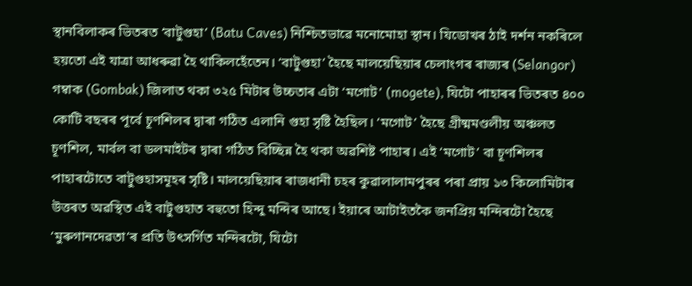স্থানবিলাকৰ ভিতৰত ‘বাটুগুহা’ (Batu Caves) নিশ্চিতভাৱে মনোমোহা স্থান। যিডোখৰ ঠাই দর্শন নকৰিলে হয়তো এই যাত্ৰা আধৰুৱা হৈ থাকিলহেঁতেন। ‘বাটুগুহা’ হৈছে মালয়েছিয়াৰ চেলাংগৰ ৰাজ্যৰ (Selangor) গম্বাক (Gombak) জিলাত থকা ৩২৫ মিটাৰ উচ্চতাৰ এটা ‘মগোট’ (mogete), যিটো পাহাৰৰ ভিতৰত ৪০০ কোটি বছৰৰ পূৰ্বে চূণশিলৰ দ্বাৰা গঠিত এলানি গুহা সৃষ্টি হৈছিল। ‘মগোট’ হৈছে গ্রীষ্মমণ্ডলীয় অঞ্চলত চূণশিল, মার্বল বা ডলমাইটৰ দ্বাৰা গঠিত বিচ্ছিন্ন হৈ থকা অৱশিষ্ট পাহাৰ। এই ‘মগোট’ বা চূণশিলৰ পাহাৰটোতে বাটুগুহাসমূহৰ সৃষ্টি। মালয়েছিয়াৰ ৰাজধানী চহৰ কুৱালালামপুৰৰ পৰা প্ৰায় ১৩ কিলোমিটাৰ উত্তৰত অৱস্থিত এই বাটুগুহাত বহুতো হিন্দু মন্দিৰ আছে। ইয়াৰে আটাইতকৈ জনপ্ৰিয় মন্দিৰটো হৈছে ‘মুৰুগানদেৱতা’ৰ প্ৰতি উৎসৰ্গিত মন্দিৰটো, যিটো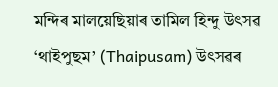মন্দিৰ মালয়েছিয়াৰ তামিল হিন্দু উৎসৱ ‘থাইপুছম’ (Thaipusam) উৎসৱৰ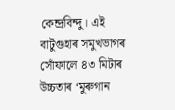কেন্দ্ৰবিন্দু। এই বাটুগুহাৰ সমুখভাগৰ সোঁফালে ৪৩ মিটাৰ উচ্চতাৰ ‘মুৰুগান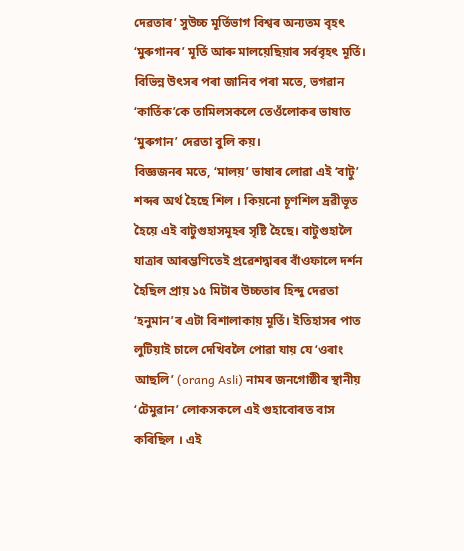দেৱতাৰ’ সুউচ্চ মূৰ্তিভাগ বিশ্বৰ অন্যতম বৃহৎ ‘মুৰুগানৰ’ মূৰ্তি আৰু মালয়েছিয়াৰ সৰ্ববৃহৎ মূর্তি। বিভিন্ন উৎসৰ পৰা জানিব পৰা মতে, ভগৱান ‘কাৰ্তিক’কে তামিলসকলে তেওঁলোকৰ ভাষাত ‘মুৰুগান’ দেৱতা বুলি কয়।
বিজ্ঞজনৰ মতে, ‘মালয়’ ভাষাৰ লোৱা এই ‘বাটু’ শব্দৰ অৰ্থ হৈছে শিল । কিয়নো চূণশিল দ্ৰৱীভূত হৈয়ে এই বাটুগুহাসমূহৰ সৃষ্টি হৈছে। বাটুগুহালৈ যাত্ৰাৰ আৰম্ভণিতেই প্ৰৱেশদ্বাৰৰ বাঁওফালে দৰ্শন হৈছিল প্ৰায় ১৫ মিটাৰ উচ্চতাৰ হিন্দু দেৱতা ‘হনুমান’ৰ এটা বিশালাকায় মূৰ্তি। ইতিহাসৰ পাত লুটিয়াই চালে দেখিবলৈ পোৱা যায় যে ‘ওৰাং আছলি’ (orang Asli) নামৰ জনগোষ্ঠীৰ স্থানীয় ‘টেমুৱান’ লোকসকলে এই গুহাবোৰত বাস কৰিছিল । এই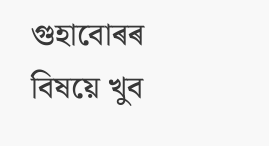গুহাবোৰৰ বিষয়ে খুব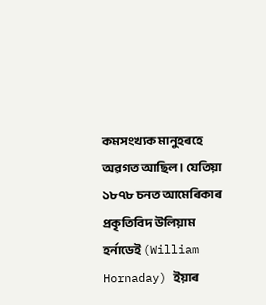কমসংখ্যক মানুহৰহে অৱগত আছিল। যেতিয়া ১৮৭৮ চনত আমেৰিকাৰ প্রকৃতিবিদ উলিয়াম হর্নাডেই (William Hornaday) ইয়াৰ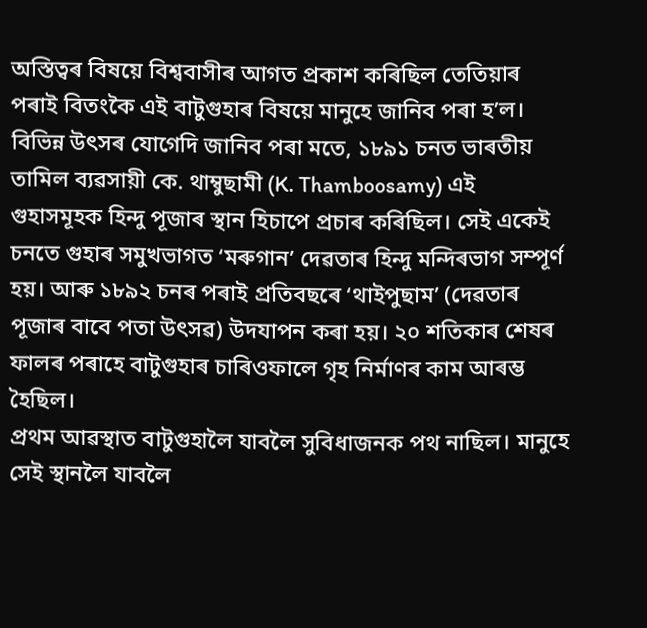অস্তিত্বৰ বিষয়ে বিশ্ববাসীৰ আগত প্ৰকাশ কৰিছিল তেতিয়াৰ পৰাই বিতংকৈ এই বাটুগুহাৰ বিষয়ে মানুহে জানিব পৰা হ’ল।
বিভিন্ন উৎসৰ যোগেদি জানিব পৰা মতে, ১৮৯১ চনত ভাৰতীয় তামিল ব্যৱসায়ী কে. থাম্বুছামী (K. Thamboosamy) এই গুহাসমূহক হিন্দু পূজাৰ স্থান হিচাপে প্ৰচাৰ কৰিছিল। সেই একেই চনতে গুহাৰ সমুখভাগত ‘মৰুগান’ দেৱতাৰ হিন্দু মন্দিৰভাগ সম্পূৰ্ণ হয়। আৰু ১৮৯২ চনৰ পৰাই প্ৰতিবছৰে ‘থাইপুছাম’ (দেৱতাৰ পূজাৰ বাবে পতা উৎসৱ) উদযাপন কৰা হয়। ২০ শতিকাৰ শেষৰ ফালৰ পৰাহে বাটুগুহাৰ চাৰিওফালে গৃহ নিৰ্মাণৰ কাম আৰম্ভ হৈছিল।
প্রথম আৱস্থাত বাটুগুহালৈ যাবলৈ সুবিধাজনক পথ নাছিল। মানুহে সেই স্থানলৈ যাবলৈ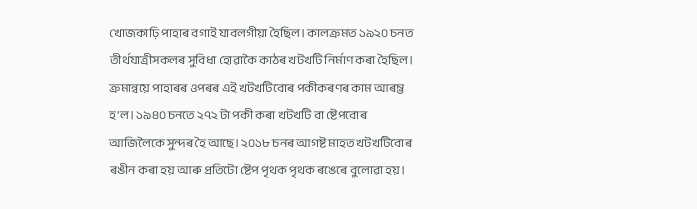খোজকাঢ়ি পাহাৰ বগাই যাবলগীয়া হৈছিল। কালক্ৰমত ১৯২০ চনত তীর্থযাত্ৰীসকলৰ সুবিধা হোৱাকৈ কাঠৰ খটখটি নিৰ্মাণ কৰা হৈছিল। ক্রমান্বয়ে পাহাৰৰ ওপৰৰ এই খটখটিবোৰ পকীকৰণৰ কাম আৰম্ভ হ’ল। ১৯৪০ চনতে ২৭২ টা পকী কৰা খটখটি বা ষ্টেপবোৰ আজিলৈকে সুন্দৰ হৈ আছে। ২০১৮ চনৰ আগষ্ট মাহত খটখটিবোৰ ৰঙীন কৰা হয় আৰু প্ৰতিটো ষ্টেপ পৃথক পৃথক ৰঙেৰে বুলোৱা হয়।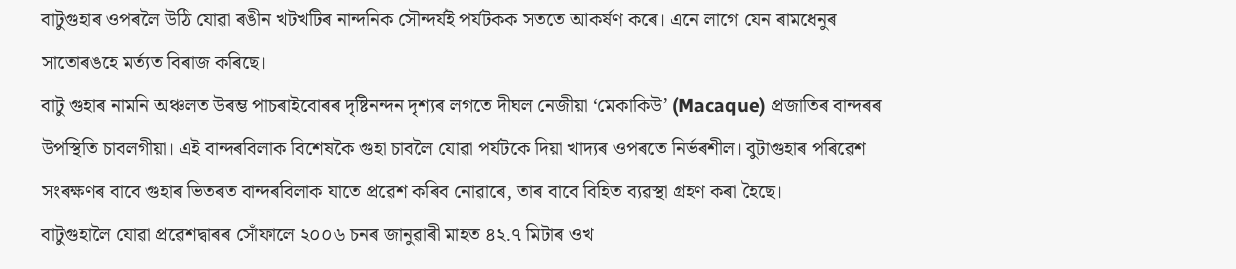বাটুগুহাৰ ওপৰলৈ উঠি যোৱা ৰঙীন খটখটিৰ নান্দনিক সৌন্দর্যই পৰ্যটকক সততে আকর্ষণ কৰে। এনে লাগে যেন ৰামধেনুৰ সাতোৰঙহে মৰ্ত্যত বিৰাজ কৰিছে।
বাটু গুহাৰ নামনি অঞ্চলত উৰম্ভ পাচৰাইবোৰৰ দৃষ্টিনন্দন দৃশ্যৰ লগতে দীঘল নেজীয়া ‘মেকাকিউ’ (Macaque) প্ৰজাতিৰ বান্দৰৰ উপস্থিতি চাবলগীয়া। এই বান্দৰবিলাক বিশেষকৈ গুহা চাবলৈ যোৱা পৰ্যটকে দিয়া খাদ্যৰ ওপৰতে নিৰ্ভৰশীল। বুটাগুহাৰ পৰিৱেশ সংৰক্ষণৰ বাবে গুহাৰ ভিতৰত বান্দৰবিলাক যাতে প্ৰৱেশ কৰিব নোৱাৰে, তাৰ বাবে বিহিত ব্যৱস্থা গ্ৰহণ কৰা হৈছে।
বাটুগুহালৈ যোৱা প্ৰৱেশদ্বাৰৰ সোঁফালে ২০০৬ চনৰ জানুৱাৰী মাহত ৪২.৭ মিটাৰ ওখ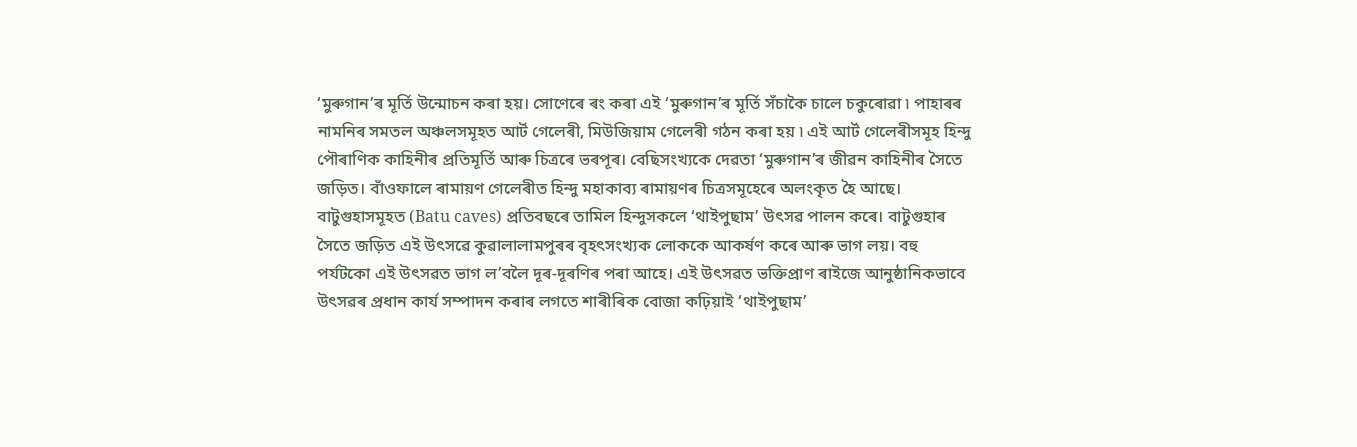‘মুৰুগান’ৰ মূৰ্তি উন্মোচন কৰা হয়। সোণেৰে ৰং কৰা এই ‘মুৰুগান’ৰ মূৰ্তি সঁচাকৈ চালে চকুৰোৱা ৷ পাহাৰৰ নামনিৰ সমতল অঞ্চলসমূহত আর্ট গেলেৰী, মিউজিয়াম গেলেৰী গঠন কৰা হয় ৷ এই আৰ্ট গেলেৰীসমূহ হিন্দু পৌৰাণিক কাহিনীৰ প্ৰতিমূৰ্তি আৰু চিত্ৰৰে ভৰপূৰ। বেছিসংখ্যকে দেৱতা ‘মুৰুগান’ৰ জীৱন কাহিনীৰ সৈতে জড়িত। বাঁওফালে ৰামায়ণ গেলেৰীত হিন্দু মহাকাব্য ৰামায়ণৰ চিত্ৰসমূহেৰে অলংকৃত হৈ আছে।
বাটুগুহাসমূহত (Batu caves) প্ৰতিবছৰে তামিল হিন্দুসকলে ‘থাইপুছাম’ উৎসৱ পালন কৰে। বাটুগুহাৰ সৈতে জড়িত এই উৎসৱে কুৱালালামপুৰৰ বৃহৎসংখ্যক লোককে আকর্ষণ কৰে আৰু ভাগ লয়। বহু পর্যটকো এই উৎসৱত ভাগ ল’বলৈ দূৰ-দূৰণিৰ পৰা আহে। এই উৎসৱত ভক্তিপ্ৰাণ ৰাইজে আনুষ্ঠানিকভাবে উৎসৱৰ প্ৰধান কাৰ্য সম্পাদন কৰাৰ লগতে শাৰীৰিক বোজা কঢ়িয়াই ‘থাইপুছাম’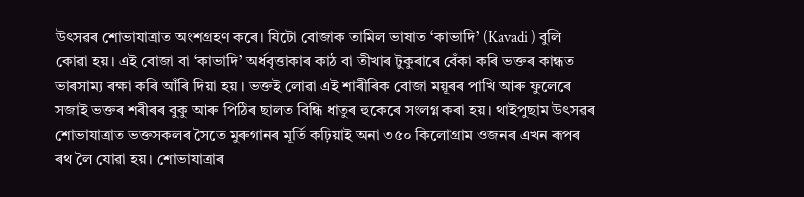উৎসৱৰ শোভাযাত্ৰাত অংশগ্ৰহণ কৰে। যিটো বোজাক তামিল ভাষাত ‘কাভাদি’ (Kavadi ) বুলি কোৱা হয়। এই বোজা বা ‘কাভাদি’ অর্ধবৃত্তাকাৰ কাঠ বা তীখাৰ টুকুৰাৰে বেঁকা কৰি ভক্তৰ কান্ধত ভাৰসাম্য ৰক্ষা কৰি আঁৰি দিয়া হয় । ভক্তই লোৱা এই শাৰীৰিক বোজা ময়ূৰৰ পাখি আৰু ফুলেৰে সজাই ভক্তৰ শৰীৰৰ বুকু আৰু পিঠিৰ ছালত বিন্ধি ধাতুৰ হুকেৰে সংলগ্ন কৰা হয়। থাইপুছাম উৎসৱৰ শোভাযাত্ৰাত ভক্তসকলৰ সৈতে মুৰুগানৰ মূৰ্তি কঢ়িয়াই অনা ৩৫০ কিলোগ্রাম ওজনৰ এখন ৰূপৰ ৰথ লৈ যোৱা হয়। শোভাযাত্ৰাৰ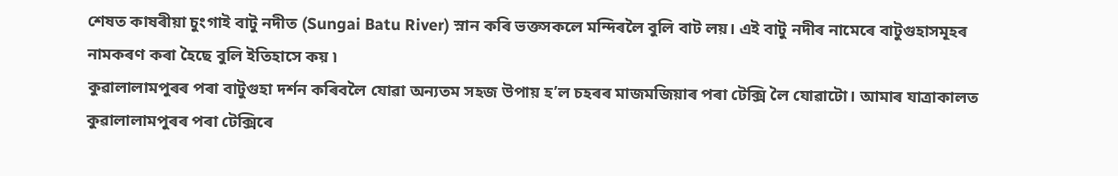শেষত কাষৰীয়া চুংগাই বাটু নদীত (Sungai Batu River) স্নান কৰি ভক্তসকলে মন্দিৰলৈ বুলি বাট লয়। এই বাটু নদীৰ নামেৰে বাটুগুহাসমূহৰ নামকৰণ কৰা হৈছে বুলি ইতিহাসে কয় ৷
কুৱালালামপুৰৰ পৰা বাটুগুহা দৰ্শন কৰিবলৈ যোৱা অন্যতম সহজ উপায় হ’ল চহৰৰ মাজমজিয়াৰ পৰা টেক্সি লৈ যোৱাটো। আমাৰ যাত্ৰাকালত কুৱালালামপুৰৰ পৰা টেক্সিৰে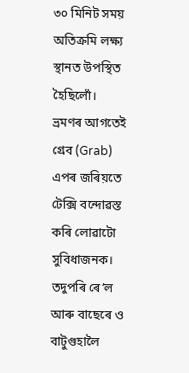৩০ মিনিট সময় অতিক্রমি লক্ষ্য স্থানত উপস্থিত হৈছিলোঁ। ভ্ৰমণৰ আগতেই গ্রেব (Grab) এপৰ জৰিয়তে টেক্সি বন্দোৱস্ত কৰি লোৱাটো সুবিধাজনক। তদুপৰি ৰে’ল আৰু বাছেৰে ও বাটুগুহালৈ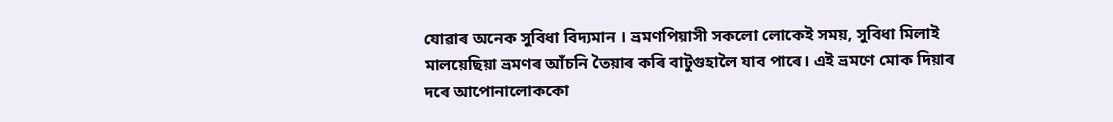যোৱাৰ অনেক সুবিধা বিদ্যমান । ভ্রমণপিয়াসী সকলো লোকেই সময়, সুবিধা মিলাই মালয়েছিয়া ভ্ৰমণৰ আঁচনি তৈয়াৰ কৰি বাটুগুহালৈ যাব পাৰে। এই ভ্রমণে মোক দিয়াৰ দৰে আপোনালোককো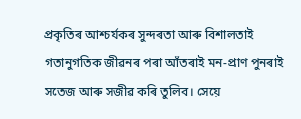প্ৰকৃতিৰ আশ্চৰ্যকৰ সুন্দৰতা আৰু বিশালতাই গতানুগতিক জীৱনৰ পৰা আঁতৰাই মন-প্রাণ পুনৰাই সতেজ আৰু সজীৱ কৰি তুলিব। সেয়ে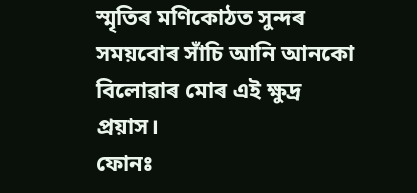স্মৃতিৰ মণিকোঠত সুন্দৰ সময়বোৰ সাঁচি আনি আনকো বিলোৱাৰ মোৰ এই ক্ষুদ্ৰ প্ৰয়াস।
ফোনঃ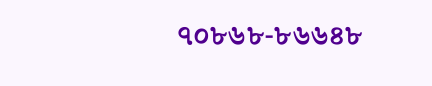৭০৮৬৮-৮৬৬৪৮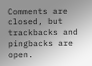Comments are closed, but trackbacks and pingbacks are open.